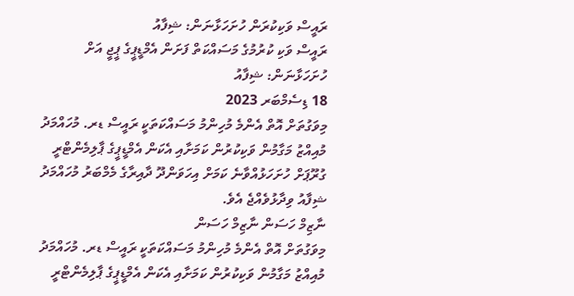ރައީސް ވަކިކުރަން ހުށަހަޅާނަން: ޝިފާއު
ރައީސް ވަކި ކުރުމުގެ މަސައްކަތް ފަށަން އެމްޑީޕީގެ ޕީޖީ އަށް ހުށަހަޅާނަން: ޝިފާއު
18 ޑިސެމްބަރ 2023
މިވަގުތަށް އޮތް އެންމެ މުހިންމު މަސައްކަތަކީ ރައީސް ޑރ. މުހައްމަދު މުއިއްޒު މަގާމުން ވަކިކުރުން ކަމަށާއި އެކަން އެމްޑީޕީގެ ޕާލިމެންޓްރީ ގުރޫޕަށް ހުށަހަޅުއްވާނެ ކަމަށް އިހަވަންދޫ ދާއިރާގެ މެމްބަރު މުހައްމަދު ޝިފާއު ވިދާޅުވެއްޖެ އެވެ.
ނާޒިމް ހަސަން ނާޒިމް ހަސަން
މިވަގުތަށް އޮތް އެންމެ މުހިންމު މަސައްކަތަކީ ރައީސް ޑރ. މުހައްމަދު މުއިއްޒު މަގާމުން ވަކިކުރުން ކަމަށާއި އެކަން އެމްޑީޕީގެ ޕާލިމެންޓްރީ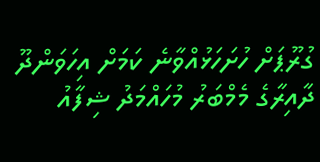ގުރޫޕަށް ހުށަހަޅުއްވާނެ ކަމަށް އިހަވަންދޫ ދާއިރާގެ މެމްބަރު މުހައްމަދު ޝިފާއު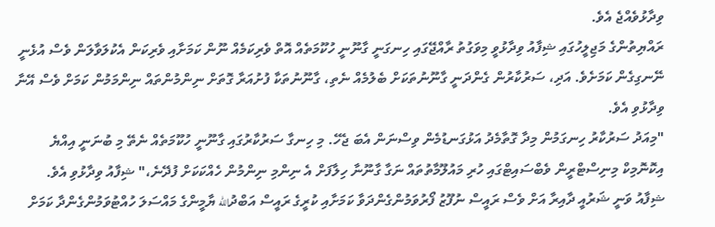ވިދާޅުވެއްޖެ އެވެ.
ރައްޔިތުންގެ މަޖިލީހުގައި ޝިފާއު ވިދާޅުވީ މިވަގުތު ރާއްޖޭގައި ހިނގަނީ ގާނޫނީ ހުކޫމަތެއް އޮތް ވެރިކަމެއް ނޫން ކަމަށާއި ވެރިކަން އެކުލަވާލަން ވެސް އުޅެނީ ނޭނގިގެން ކަމަށެވެ. އަދި، ސަރުކާރުން ގެންދަނީ ގާނޫނުތަކަށް ބެލުމެއް ނެތި، ގާނޫނުތަކާ ފުށުއަރާ ގޮތަށް ނިންމުންތައް ނިންމަމުން ކަމަށް ވެސް އޭނާ ވިދާޅުވި އެވެ.
"މިއަދު ސަރުކާރު ހިނގަމުން މިދާ ގޮތާމެދު އަޅުގަނޑުމެން ވިސްނަން އެބަ ޖެހޭ. މި ހިނގާ ސަރުކާރުގައި ގާނޫނީ ހުކޫމަތެއް ނެތޭ މި ބުނަނީ އިއްޔެ އިކޮނޮމިކް މިނިސްޓްރީން ވެބްސައިޓްގައި ހުރި މައުލޫމާތުތައް ނަގާ ގާނޫނާ ހިލާފަށް އެ ނިންމި ނިންމުން ހެއްކަކަށް ފުދޭނެ،" ޝިފާއު ވިދާޅުވި އެވެ.
ޝިފާއު ވަނީ ޝަރުއީ ދާއިރާ އަށް ވެސް ރައީސް ނުފޫޒު ފޯރުވަމުންގެންދަވާ ކަމަށާއި ކުރީގެ ރައީސް އަބްދުالله ޔާމީންގެ މައްސަލަ ހުއްޓުވަމުންގެންދާ ކަމަށް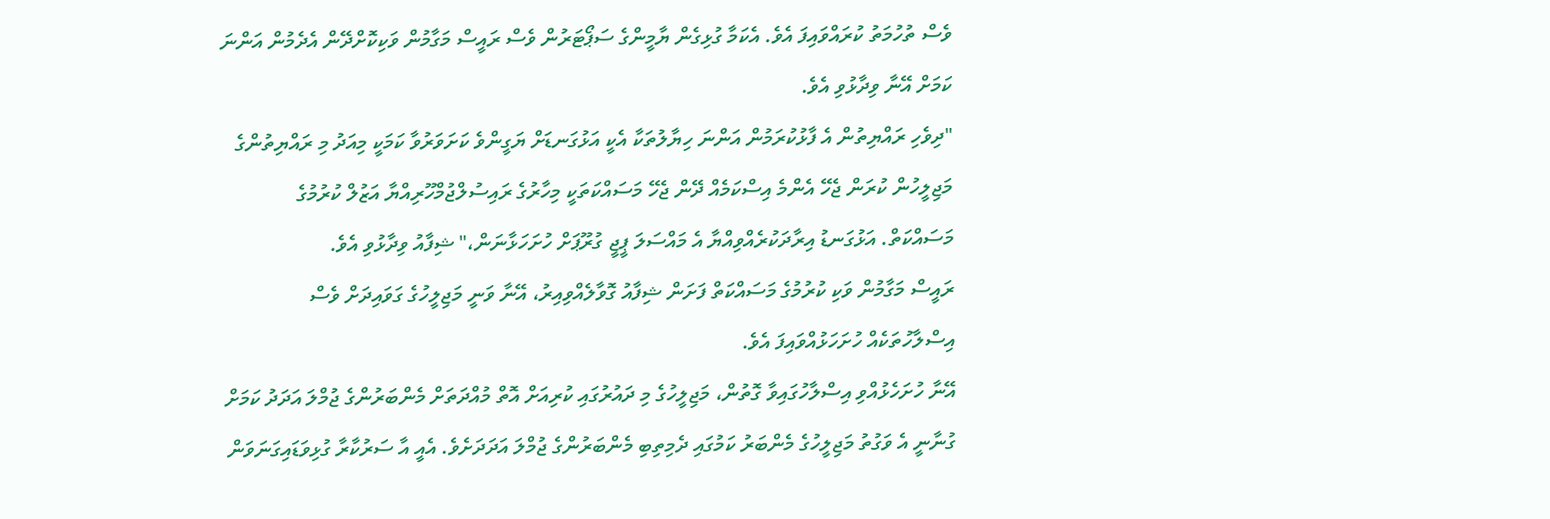ވެސް ތުހުމަތު ކުރައްވައިފަ އެވެ. އެކަމާ ގުޅިގެން ޔާމީންގެ ސަޕޯޓަރުން ވެސް ރައީސް މަގާމުން ވަކިކޮށްދޭން އެދެމުން އަންނަ ކަމަށް އޭނާ ވިދާޅުވި އެވެ.
"ދިވެހި ރައްޔިތުން އެ ފާޅުކުރަމުން އަންނަ ހިޔާލުތަކާ އެކީ އަޅުގަނޑަށް ޔަގީންވެ ކަށަވަރުވާ ކަމަކީ މިއަދު މި ރައްޔިތުންގެ މަޖިލީހުން ކުރަން ޖެހޭ އެންމެ އިސްކަމެއް ދޭން ޖެހޭ މަސައްކަތަކީ މިހާރުގެ ރައިސުލްޖުމްހޫރިއްޔާ އަޒުލް ކުރުމުގެ މަސައްކަތް. އަޅުގަނޑު އިރާދަކުރެއްވިއްޔާ އެ މައްސަލަ ޕީޖީ ގުރޫޕަށް ހުށަހަޅާނަން،" ޝިފާއު ވިދާޅުވި އެވެ.
ރައީސް މަގާމުން ވަކި ކުރުމުގެ މަސައްކަތް ފަށަން ޝިފާއު ގޮވާލެއްވިއިރު، އޭނާ ވަނީ މަޖިލީހުގެ ގަވައިދަށް ވެސް އިސްލާހުތަކެއް ހުށަހަޅުއްވައިފަ އެވެ.
އޭނާ ހުށަހެޅުއްވި އިސްލާހުގައިވާ ގޮތުން، މަޖިލީހުގެ މި ދައުރުގައި ކުރިއަށް އޮތް މުއްދަތަށް މެންބަރުންގެ ޖުމްލަ އަދަދު ކަމަށް ގުނާނީ އެ ވަގުތު މަޖިލީހުގެ މެންބަރު ކަމުގައި ދެމިތިބި މެންބަރުންގެ ޖުމްލަ އަދަދަށެވެ. އެއީ އާ ސަރުކާރާ ގުޅިވަޑައިގަނަވަން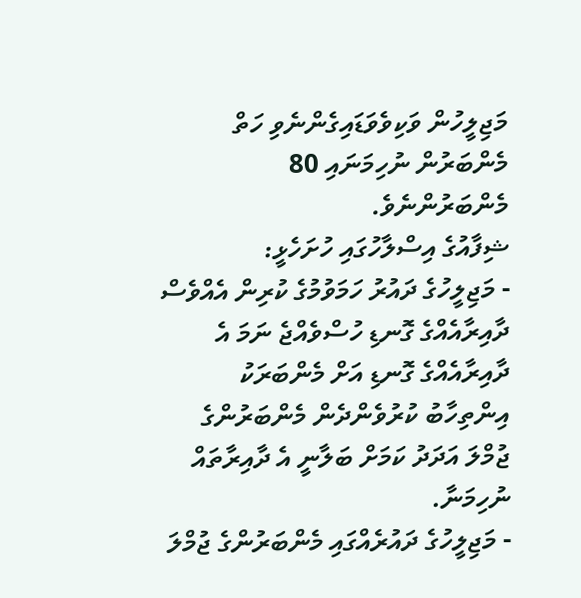މަޖިލީހުން ވަކިވެވަޑައިގެންނެވި ހަތް މެންބަރުން ނުހިމަނައި 80 މެންބަރުންނެވެ.
ޝިފާއުގެ އިސްލާހުގައި ހުށަހެޅީ:
- މަޖިލީހުގެ ދައުރު ހަމަވުމުގެ ކުރިން އެއްވެސް ދާއިރާއެއްގެ ގޮނޑި ހުސްވެއްޖެ ނަމަ އެ ދާއިރާއެއްގެ ގޮނޑި އަށް މެންބަރަކު އިންތިހާބު ކުރުވެންދެން މެންބަރުންގެ ޖުމްލަ އަދަދު ކަމަށް ބަލާނީ އެ ދާއިރާތައް ނުހިމަނާ.
- މަޖިލީހުގެ ދައުރެއްގައި މެންބަރުންގެ ޖުމްލަ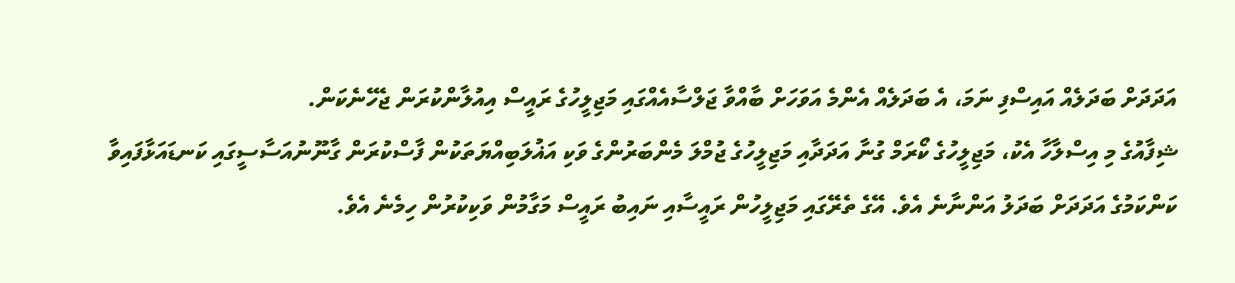އަދަދަށް ބަދަލެއް އައިސްފި ނަމަ، އެ ބަދަލެއް އެންމެ އަވަހަށް ބާއްވާ ޖަލްސާއެއްގައި މަޖިލީހުގެ ރައީސް އިއުލާންކުރަން ޖެހޭނެކަން.
ޝިފާއުގެ މި އިސްލާހާ އެކު، މަޖިލީހުގެ ކޯރަމް ގުނާ އަދަދާއި މަޖިލީހުގެ ޖުމްލަ މެންބަރުންގެ ވަކި އަޣުލަބިއްޔަތަކުން ފާސްކުރަން ގާނޫނުއަސާސީގައި ކަނޑައަޅާފައިވާ ކަންކަމުގެ އަދަދަށް ބަދަލު އަންނާނެ އެވެ. އޭގެ ތެރޭގައި މަޖިލީހުން ރައީސާއި ނައިބު ރައީސް މަގާމުން ވަކިކުރުން ހިމެނެ އެވެ.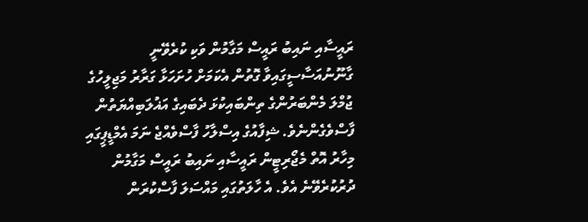ރައީސާއި ނައިބު ރައީސް މަގާމުން ވަކި ކުރެވޭނީ ގާނޫނުއަސާސީގައިވާ ގޮތުން އެކަމަށް ހުށަހަޅާ ގަރާރު މަޖިލީހުގެ ޖުމްލަ މެންބަރުންގެ ތިންބައިކުޅަ ދެބައިގެ އަޣުލަބިއްޔަތުން ފާސްވެގެންނެވެ. ޝިފާއުގެ އިސްލާހު ފާސްވެއްޖެ ނަމަ އެމްޑީޕީގައި މިހާރު އޮތް މެޖޯރިޓީން ރައީސާއި ނައިބު ރައީސް މަގާމުން ދުރުކުރެވޭނެ އެވެ. އެ ހާލަތުގައި މައްސަލަ ފާސްކުރަން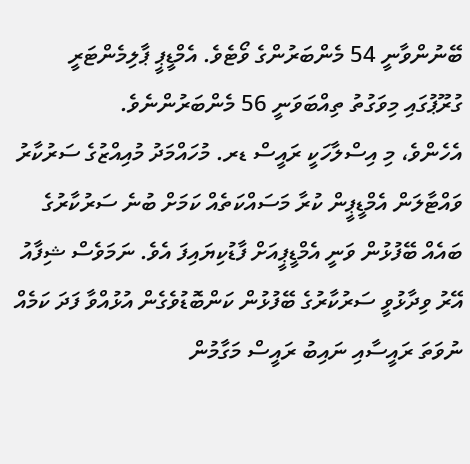ބޭނުންވާނީ 54 މެންބަރުންގެ ވޯޓެވެ. އެމްޑީޕީ ޕާލިމެންޓަރީ ގުރޫޕުގައި މިވަގުތު ތިއްބަވަނީ 56 މެންބަރުންނެވެ.
އެހެންވެ، މި އިސްލާހަކީ ރައީސް ޑރ. މުހައްމަދު މުއިއްޒުގެ ސަރުކާރު ވައްޓާލަން އެމްޑީޕީން ކުރާ މަސައްކަތެއް ކަމަށް ބުނެ ސަރުކާރުގެ ބައެއް ބޭފުޅުން ވަނީ އެމްޑީޕީއަށް ފާޑުކިޔައިފަ އެވެ. ނަމަވެސް ޝިފާއު އޭރު ވިދާޅުވީ ސަރުކާރުގެ ބޭފުޅުން ކަންބޮޑުވެގެން އުޅުއްވާ ފަދަ ކަމެއް ނުވަތަ ރައީސާއި ނައިބު ރައީސް މަގާމުން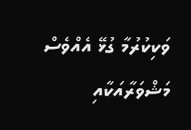ވަކިކުރުމާ ގުޅޭ އެއްވެސް މަޝްވަރާއަކާއި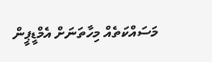މަސައްކަތެއް މިހާތަނަށް އެމްޑީޕީން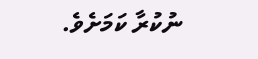ނުކުރާ ކަމަށެވެ.